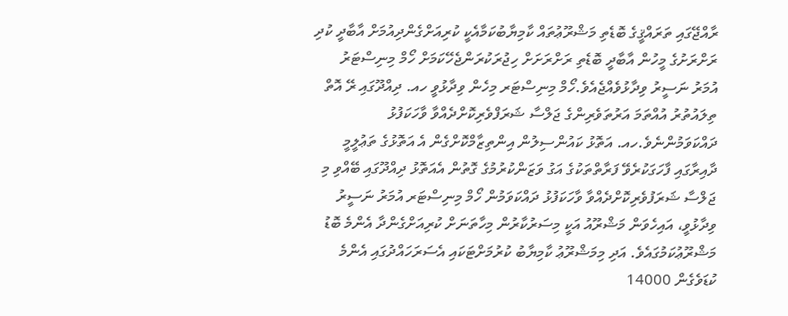ރާއްޖޭގައި ތަރައްޤީގެ ބޮޑެތި މަޝްރޫޢުތައް ކާމިޔާބުކަމާއެކީ ކުރިއަށްގެންދިއުމަށް އާބާދީ ކުދި ރަށްރަށުގެ މީހުން އާބާދީ ބޮޑެތި ރަށްރަށަށް ހިޖުރަކުރަންޖެހޭކަމަށް ހޯމް މިނިސްޓަރު އުމަރު ނަސީރު ވިދާޅުވެއްޖެއެވެ.ހޯމް މިނިސްޓަރ މިހެން ވިދާޅުވީ ހއ. ދިއްދޫގައި ރޭ އޮތް ތިލައުތުރު އުއްތަމަ އަރުތަވެރިންގެ ޖަލްސާ ޝަރަފްވެރިކޮށްދެއްވާ ވާހަކަފުޅު ދައްކަވަމުންނެވެ.ހއ. އަތޮޅު ކައުންސިލުން އިންތިޒާމްކޮށްގެން އެ އަތޮޅުގެ ތަޢުލީމީ ދާއިރާގައި ފާހަގަކުރެވޭ ފަރާތްތަކުގެ އަގު ވަޒަންކުރުމުގެ ގޮތުން އެއަތޮޅު ދިއްދޫގައި ބޭއްވި މި ޖަލްސާ ޝަރަފުވެރިކޮށްދެއްވާ ވާހަކަފުޅު ދައްކަވަމުން ހޯމް މިނިސްޓަރ އުމަރު ނަސީރު ވިދާޅުވީ، އައިހެވަން މަޝްރޫއު އަކީ މިސަރުކާރުން މިހާތަނަށް ކުރިއަށްގެންދާ އެންމެ ބޮޑު މަޝްރޫޢުކަމުގައެވެ. އަދި މިމަޝްރޫޢު ކާމިޔާބު ކުރުމަށްޓަކައި އެސަރަހައްދުގައި އެންމެ ކުޑަވެގެން 14000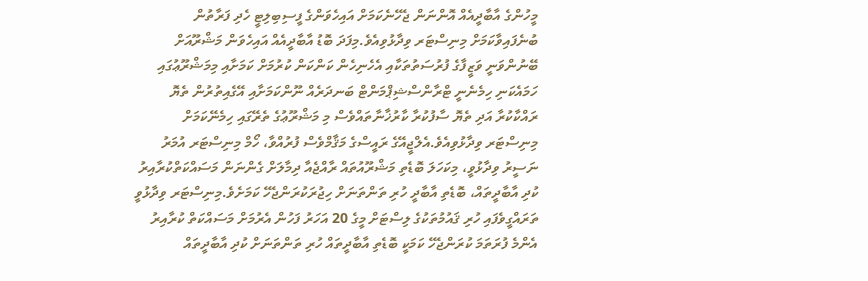މީހުންގެ އާބާދީއެއް އޮންނަން ޖެހޭނެކަމަށް އައިހެވަންގެ ފީސިބިލިޓީ ހެދި ފަރާތުން ބުނެފައިވާކަމަށް މިނިސްޓަރ ވިދާޅުވިއެވެ.މިފަދަ ބޮޑު އާބާދީއެއް އައިހެވަން މަޝްރޫއަށް ބޭނުންވަނީ ވަޒީފާގެ ފުރުސަތުތަކާއި އެހެނިހެން ކަންކަން ކުރުމަށް ކަމަށާއި މިމަޝްރޫޢުގައި ހަމައެކަނި ހިމެނެނީ ޓްރާންސްޝިޕްމަންޓް ބަނދަރެއް ނޫންކަމަށާއި އޭގެއިތުރުން ތެޔޮ ރައްކާކުރާ އަދި ތެޔޮ ސާފުކުރާ ކާރުޚާނާތައްވެސް މި މަޝްރޫޢުގެ ތެރޭގައި ހިމެނޭކަމަށް މިނިސްޓަރ ވިދާޅުވިއެވެ.އެލްޖީއޭގެ ރައީސްގެ މަޤާމްވެސް ފުރުއްވާ، ހޯމް މިނިސްޓަރ އުމަރު ނަސީރު ވިދާޅުވީ، މިކަހަލަ ބޮޑެތި މަޝްރޫއުތައް ރާއްޖެއާ ދިމާލަށް ގެންނަން މަސައްކަތްކުރާއިރު ކުދި އާބާދީތައް، ބޮޑެތި އާބާދީ ހުރި ތަންތަނަށް ހިޖުރަކުރަންޖެހޭ ކަމަށެވެ.މިނިސްޓަރ ވިދާޅުވީ ތަރައްގީވެފައި ހުރި ޤައުމުތަކުގެ ލިސްޓަށް މީގެ 20 އަހަރު ފަހުން އެރުމަށް މަސައްކަތް ކުރާއިރު އެންމެ ފުރަތަމަ ކުރަންޖެހޭ ކަމަކީ ބޮޑެތި އާބާދީތައް ހުރި ތަންތަނަށް ކުދި އާބާދީތައް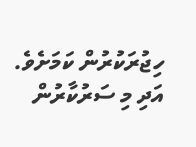ހިޖުރަކުރުން ކަމަށެވެ. އަދި މި ސަރުކާރުން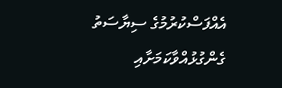އެއްފަސްކުރުމުގެ ސިޔާސަތު ގެންގުޅުއްވާކަމަށާއި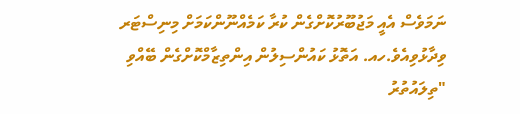ނަމަވެސް އެއީ މަޖުބޫރުކޮށްގެން ކުރާ ކަމެއްނޫންކަމަށް މިނިސްޓަރ ވިދާޅުވިއެވެ.ހއ. އަތޮޅު ކައުންސިލުން އިންތިޒާމްކޮށްގެން ބޭއްވި "ތިލައުތުރު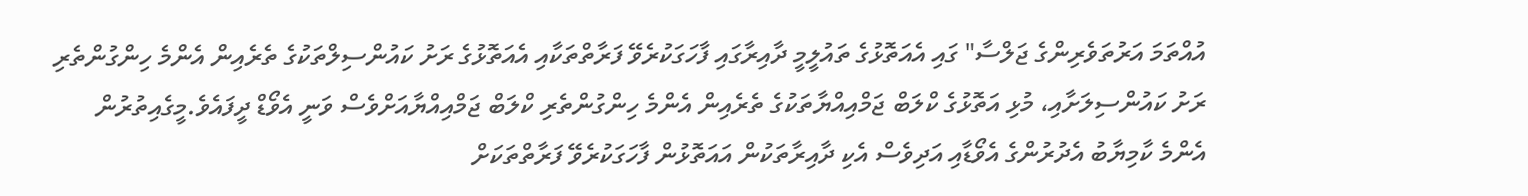އުއްތަމަ އަރުތަވެރިންގެ ޖަލްސާ" ގައި އެއަތޮޅުގެ ތައުލީމީ ދާއިރާގައި ފާހަގަކުރެވޭ ފަރާތްތަކާއި އެއަތޮޅުގެ ރަށު ކައުންސިލްތަކުގެ ތެރެއިން އެންމެ ހިންގުންތެރި ރަށު ކައުންސިލަށާއި، މުޅި އަތޮޅުގެ ކްލަބް ޖަމްއިއްޔާތަކުގެ ތެރެއިން އެންމެ ހިންގުންތެރި ކްލަބް ޖަމްއިއްޔާއަށްވެސް ވަނީ އެވޯޑް ދީފައެވެ.މީގެއިތުރުން އެންމެ ކާމިޔާބު އެދުރުންގެ އެވޯޑާއި އަދިވެސް އެކި ދާއިރާތަކުން އައަތޮޅުން ފާހަގަކުރެވޭ ފަރާތްތަކަށް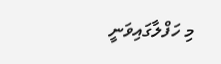މި ހަފްލާގައިވަނީ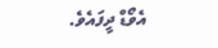އެވޯޑް ދީފައެވެ.